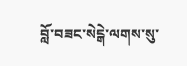བློ་བཟང་སེངྒེ་ལགས་སུ་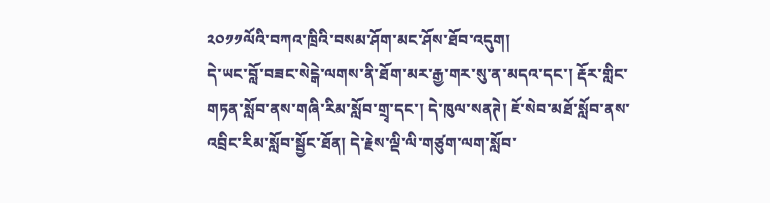༢༠༡༡ལོའི་བཀའ་ཁྲིའི་བསམ་ཤོག་མང་ཤོས་ཐོབ་འདུག།
དེ་ཡང་བློ་བཟང་སེངྒེ་ལགས་ནི་ཐོག་མར་རྒྱ་གར་སུ་ན་མདའ་དང་། རྡོར་གླིང་གཏན་སློབ་ནས་གཞི་རིམ་སློབ་གྲྭ་དང་། དེ་ཁུལ་སནཊེ། ཇོ་སེབ་མཐོ་སློབ་ནས་འབྲིང་རིམ་སློབ་སྦྱོང་ཐོན། དེ་རྗེས་ལྡི་ལི་གཙུག་ལག་སློབ་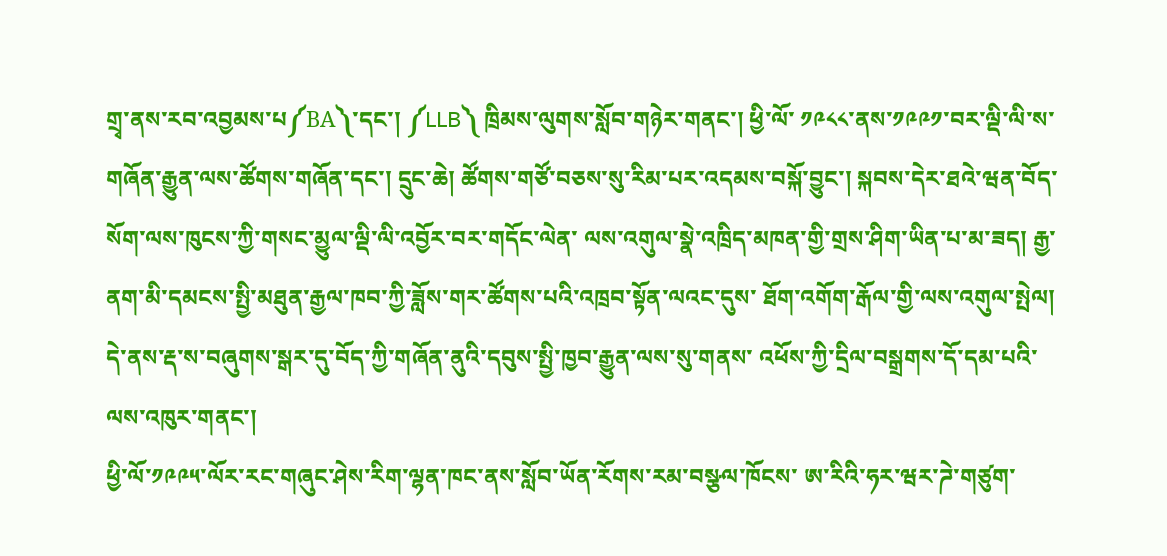གྲྭ་ནས་རབ་འབྱམས་པ༼BA༽་དང་། ༼LLB༽ ཁྲིམས་ལུགས་སློབ་གཉེར་གནང་། ཕྱི་ལོ་ ༡༩༨༨་ནས་༡༩༩༡་བར་ལྡི་ལི་ས་གཞོན་རྒྱུན་ལས་ཚོགས་གཞོན་དང་། དྲུང་ཆེ། ཚོགས་གཙོ་བཅས་སུ་རིམ་པར་འདམས་བསྐོ་བྱུང་། སྐབས་དེར་ཐའེ་ཝན་བོད་སོག་ལས་ཁུངས་ཀྱི་གསང་མྱུལ་ལྡི་ལི་འབྱོར་བར་གདོང་ལེན་ ལས་འགུལ་སྣེ་འཁྲིད་མཁན་གྱི་གྲས་ཤིག་ཡིན་པ་མ་ཟད། རྒྱ་ནག་མི་དམངས་སྤྱི་མཐུན་རྒྱལ་ཁབ་ཀྱི་ཟློས་གར་ཚོགས་པའི་འཁྲབ་སྟོན་ལའང་དུས་ ཐོག་འགོག་རྒོལ་གྱི་ལས་འགུལ་སྤེལ། དེ་ནས་རྡ་ས་བཞུགས་སྒར་དུ་བོད་ཀྱི་གཞོན་ནུའི་དབུས་སྤྱི་ཁྱབ་རྒྱུན་ལས་སུ་གནས་ འཕོས་ཀྱི་དྲིལ་བསྒྲགས་དོ་དམ་པའི་ལས་འཁུར་གནང་།
ཕྱི་ལོ་༡༩༩༥་ལོར་རང་གཞུང་ཤེས་རིག་ལྷན་ཁང་ནས་སློབ་ཡོན་རོགས་རམ་བསྩལ་ཁོངས་ ཨ་རིའི་ཧར་ཝར་ཌེ་གཙུག་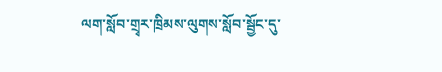ལག་སློབ་གྲྭར་ཁྲིམས་ལུགས་སློབ་སྦྱོང་དུ་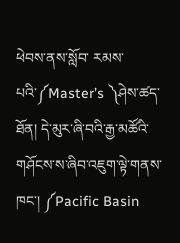ཕེབས་ནས་སློབ་ རམས་པའི་༼Master’s ༽ཤེས་ཚད་ཐོན། དེ་མུར་ཞི་བའི་རྒྱ་མཚོའི་གཤོངས་ས་ཞིབ་འཇུག་ལྟེ་གནས་ཁང་། ༼Pacific Basin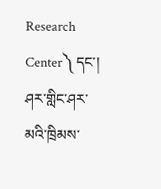Research Center༽ དང་། ཤར་གླིང་ཤར་མའི་ཁྲིམས་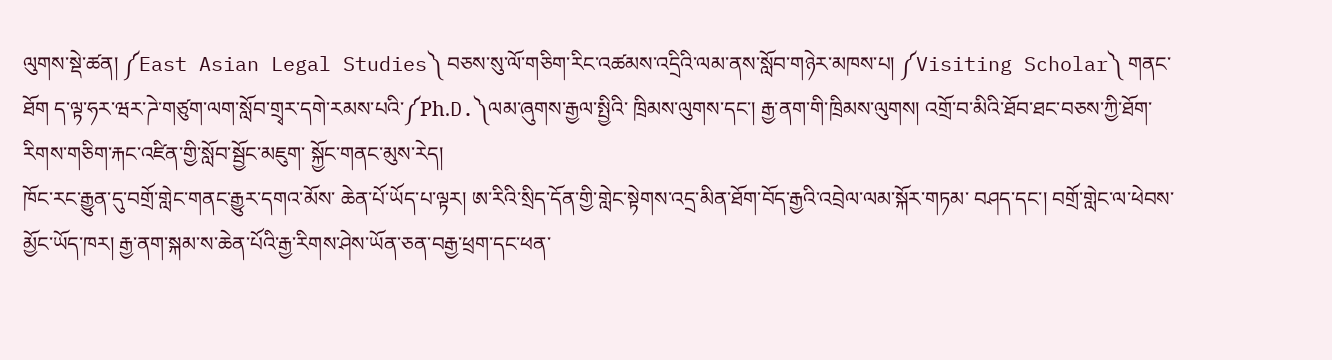ལུགས་སྡེ་ཚན། ༼East Asian Legal Studies༽ བཅས་སུ་ལོ་གཅིག་རིང་འཚམས་འདྲིའི་ལམ་ནས་སློབ་གཉེར་མཁས་པ། ༼Visiting Scholar༽ གནང་ཐོག ད་ལྟ་ཧར་ཝར་ཌེ་གཙུག་ལག་སློབ་གྲྭར་དགེ་རམས་པའི་༼Ph.D.༽ལམ་ཞུགས་རྒྱལ་སྤྱིའི་ ཁྲིམས་ལུགས་དང་། རྒྱ་ནག་གི་ཁྲིམས་ལུགས། འགྲོ་བ་མིའི་ཐོབ་ཐང་བཅས་ཀྱི་ཐོག་རིགས་གཅིག་རྐང་འཛིན་གྱི་སློབ་སྦྱོང་མཇུག་ སྐྱོང་གནང་མུས་རེད།
ཁོང་རང་རྒྱུན་དུ་བགྲོ་གླེང་གནང་རྒྱུར་དགའ་མོས་ ཆེན་པོ་ཡོད་པ་ལྟར། ཨ་རིའི་སྲིད་དོན་གྱི་གླེང་སྟེགས་འདྲ་མིན་ཐོག་བོད་རྒྱའི་འབྲེལ་ལམ་སྐོར་གཏམ་ བཤད་དང་། བགྲོ་གླེང་ལ་ཕེབས་མྱོང་ཡོད་ཁར། རྒྱ་ནག་སྐམ་ས་ཆེན་པོའི་རྒྱ་རིགས་ཤེས་ཡོན་ཅན་བརྒྱ་ཕྲག་དང་ཕན་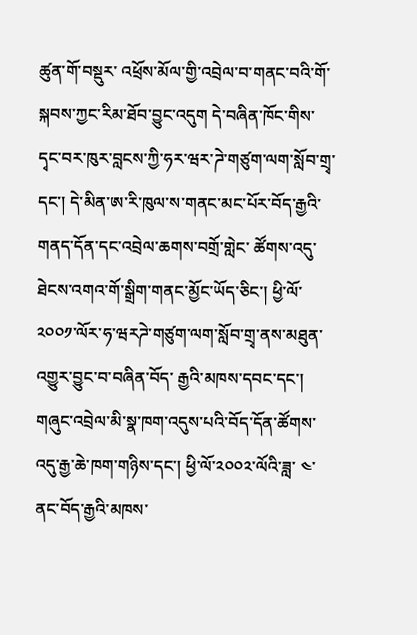ཚུན་གོ་བསྡུར་ འཕྲོས་མོལ་གྱི་འབྲེལ་བ་གནང་བའི་གོ་སྐབས་ཀྱང་རིམ་ཐོབ་བྱུང་འདུག དེ་བཞིན་ཁོང་གིས་དྭང་བར་ཁུར་བླངས་ཀྱི་ཧར་ཝར་ཌེ་གཙུག་ལག་སློབ་གྲྭ་དང་། དེ་མིན་ཨ་རི་ཁུལ་ས་གནང་མང་པོར་བོད་རྒྱའི་གནད་དོན་དང་འབྲེལ་ཆགས་བགྲོ་གླེང་ ཚོགས་འདུ་ཐེངས་འགའ་གོ་སྒྲིག་གནང་མྱོང་ཡོད་ཅིང་། ཕྱི་ལོ་༢༠༠༡་ལོར་ཧ་ཝརཌེ་གཙུག་ལག་སློབ་གྲྭ་ནས་མཐུན་འགྱུར་བྱུང་བ་བཞིན་བོད་ རྒྱའི་མཁས་དབང་དང་། གཞུང་འབྲེལ་མི་སྣ་ཁག་འདུས་པའི་བོད་དོན་ཚོགས་འདུ་རྒྱ་ཆེ་ཁག་གཉིས་དང་། ཕྱི་ལོ་༢༠༠༢་ལོའི་ཟླ་ ༤་ནང་བོད་རྒྱའི་མཁས་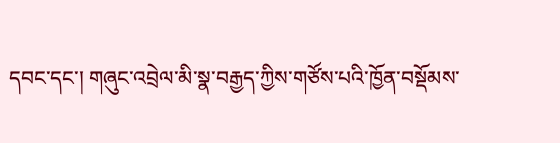དབང་དང་། གཞུང་འབྲེལ་མི་སྣ་བརྒྱད་ཀྱིས་གཙོས་པའི་ཁྱོན་བསྡོམས་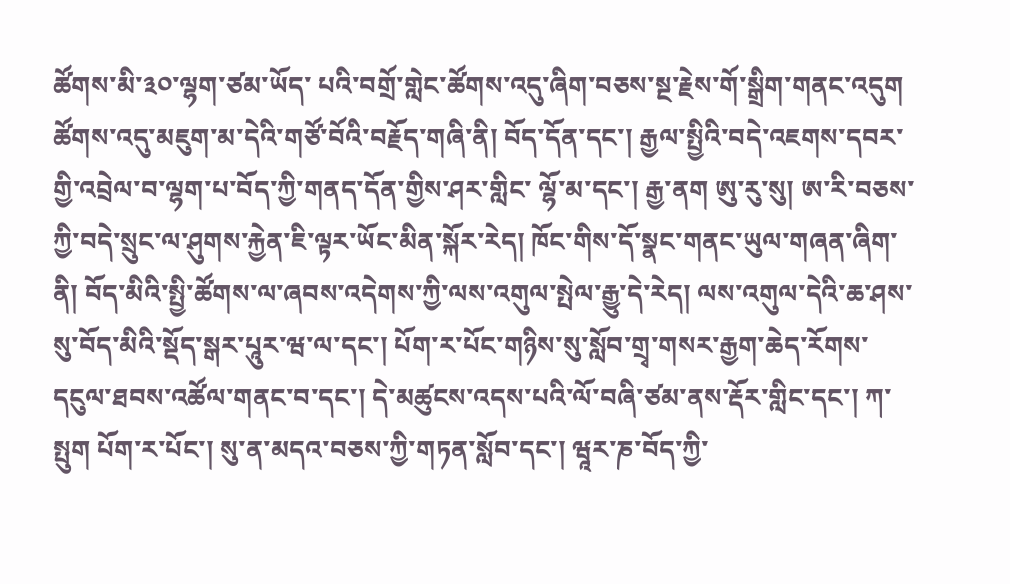ཚོགས་མི་༣༠་ལྷག་ཙམ་ཡོད་ པའི་བགྲོ་གླེང་ཚོགས་འདུ་ཞིག་བཅས་སྔ་རྗེས་གོ་སྒྲིག་གནང་འདུག ཚོགས་འདུ་མཇུག་མ་དེའི་གཙོ་བོའི་བརྗོད་གཞི་ནི། བོད་དོན་དང་། རྒྱལ་སྤྱིའི་བདེ་འཇགས་དབར་གྱི་འབྲེལ་བ་ལྷག་པ་བོད་ཀྱི་གནད་དོན་གྱིས་ཤར་གླིང་ ལྷོ་མ་དང་། རྒྱ་ནག ཨུ་རུ་སུ། ཨ་རི་བཅས་ཀྱི་བདེ་སྲུང་ལ་ཤུགས་རྐྱེན་ཇི་ལྟར་ཡོང་མིན་སྐོར་རེད། ཁོང་གིས་དོ་སྣང་གནང་ཡུལ་གཞན་ཞིག་ནི། བོད་མིའི་སྤྱི་ཚོགས་ལ་ཞབས་འདེགས་ཀྱི་ལས་འགུལ་སྤེལ་རྒྱུ་དེ་རེད། ལས་འགུལ་དེའི་ཆ་ཤས་སུ་བོད་མིའི་སྡོད་སྒར་པཱུར་ཝ་ལ་དང་། པོག་ར་པོང་གཉིས་སུ་སློབ་གྲྭ་གསར་རྒྱག་ཆེད་རོགས་དངུལ་ཐབས་འཚོལ་གནང་བ་དང་། དེ་མཚུངས་འདས་པའི་ལོ་བཞི་ཙམ་ནས་རྡོར་གླིང་དང་། ཀ་སྤུག པོག་ར་པོང་། སུ་ན་མདའ་བཅས་ཀྱི་གཏན་སློབ་དང་། ཝཱར་ཎ་བོད་ཀྱི་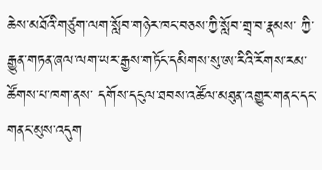ཆེས་མཐོའི་གཙུག་ལག་སློབ་གཉེར་ཁང་བཅས་ཀྱི་སློབ་གྲྭ་བ་རྣམས་ ཀྱི་རྒྱུན་གཏན་ཞལ་ལག་ཡར་རྒྱས་གཏོང་དམིགས་སུ་ཨ་རིའི་རོགས་རམ་ཚོགས་པ་ཁག་ནས་ དགོས་དངུལ་ཐབས་འཚོལ་མཐུན་འགྱུར་གནང་དང་གནང་མུས་འདུག